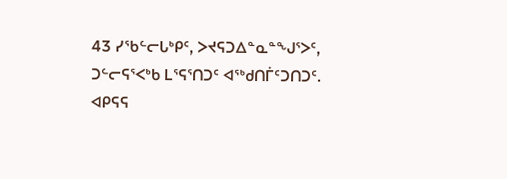43 ᓯᖃᓪᓕᒐᒃᑭᑦ, ᐳᔪᕋᑐᐃᓐᓇᓐᖑᕐᐳᑦ, ᑐᓪᓕᕋᕐᐸᒃᑲ ᒪᕐᕋᕐᑎᑐᑦ ᐊᖅᑯᑎᒦᑦᑐᑎᑐᑦ.
ᐊᑭᕋᕋ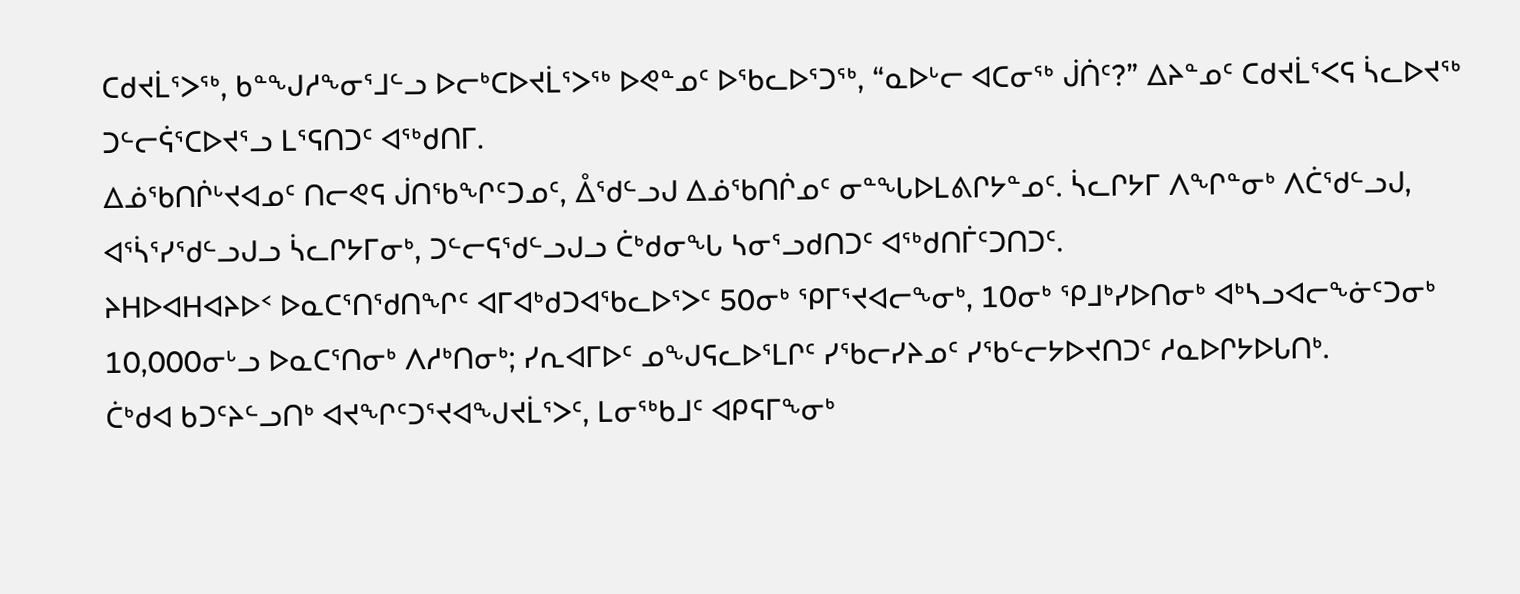ᑕᑯᔪᒫᕐᐳᖅ, ᑲᓐᖑᓱᖕᓂᕐᒧᓪᓗ ᐅᓕᒃᑕᐅᔪᒫᕐᐳᖅ ᐅᕙᓐᓄᑦ ᐅᖃᓚᐅᕐᑐᖅ, “ᓇᐅᒡᓕ ᐊᑕᓂᖅ ᒎᑏᑦ?” ᐃᔨᓐᓄᑦ ᑕᑯᔪᒫᕐᐸᕋ ᓵᓚᐅᔪᖅ ᑐᓪᓕᕌᕐᑕᐅᔪᕐᓗ ᒪᕐᕋᑎᑐᑦ ᐊᖅᑯᑎᒥ.
ᐃᓅᖃᑎᒌᒡᔪᐊᓄᑦ ᑎᓕᕙᕋ ᒎᑎᖃᖏᑦᑐᓄᑦ, ᐂᖁᓪᓗᒍ ᐃᓅᖃᑎᒌᓄᑦ ᓂᓐᖓᐅᒪᕕᒋᔭᓐᓄᑦ. ᓵᓚᒋᔭᒥ ᐱᖏᓐᓂᒃ ᐱᑖᖁᓪᓗᒍ, ᐊᕐᓵᕐᓯᖁᓪᓗᒍᓗ ᓵᓚᒋᔭᒥᓂᒃ, ᑐᓪᓕᕋᖁᓪᓗᒍᓗ ᑖᒃᑯᓂᖓ ᓴᓂᕐᓗᑯᑎᑐᑦ ᐊᖅᑯᑎᒦᑦᑐᑎᑐᑦ.
ᔨᕼᐅᐊᕼᐊᔨᐅᑉ ᐅᓇᑕᕐᑎᖁᑎᖏᑦ ᐊᒥᐊᒃᑯᑐᐊᖃᓚᐅᕐᐳᑦ 50ᓂᒃ ᕿᒥᕐᔪᐊᓕᖕᓂᒃ, 10ᓂᒃ ᕿᒧᒃᓯᐅᑎᓂᒃ ᐊᒃᓴᓗᐊᓕᖕᓃᑦᑐᓂᒃ 10,000ᓂᒡᓗ ᐅᓇᑕᕐᑎᓂᒃ ᐱᓱᒃᑎᓂᒃ; ᓯᕆᐊᒥᐅᑦ ᓄᖑᕋᓚᐅᕐᒪᒋᑦ ᓯᖃᓕᓯᔨᓄᑦ ᓯᖃᓪᓕᔭᐅᔪᑎᑐᑦ ᓱᓇᐅᒋᔭᐅᒐᑎᒃ.
ᑖᒃᑯᐊ ᑲᑐᑦᔨᓪᓗᑎᒃ ᐊᔪᖏᑦᑐᕐᔪᐊᖑᔪᒫᕐᐳᑦ, ᒪᓂᖅᑲᒧᑦ ᐊᑭᕋᒥᖕᓂᒃ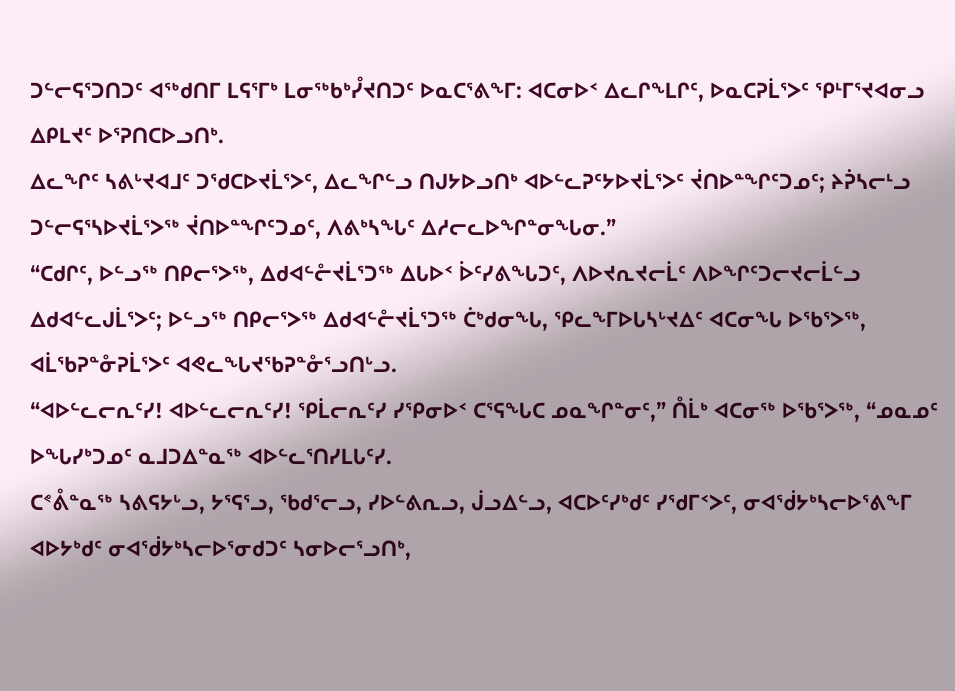ᑐᓪᓕᕋᕐᑐᑎᑐᑦ ᐊᖅᑯᑎᒥ ᒪᕋᕐᒥᒃ ᒪᓂᖅᑲᒃᓮᔪᑎᑐᑦ ᐅᓇᑕᕐᕕᖕᒥ: ᐊᑕᓂᐅᑉ ᐃᓚᒋᖕᒪᒋᑦ, ᐅᓇᑕᕈᒫᕐᐳᑦ ᕿᒻᒥᕐᔪᐊᓂᓗ ᐃᑭᒪᔪᑦ ᐅᕐᕈᑎᑕᐅᓗᑎᒃ.
ᐃᓚᖏᑦ ᓴᕕᒡᔪᐊᒧᑦ ᑐᖁᑕᐅᔪᒫᕐᐳᑦ, ᐃᓚᖏᓪᓗ ᑎᒍᔭᐅᓗᑎᒃ ᐊᐅᓪᓚᕈᑦᔭᐅᔪᒫᕐᐳᑦ ᔫᑎᐅᓐᖏᑦᑐᓄᑦ; ᔨᕉᓴᓕᒻᓗ ᑐᓪᓕᕋᕐᓴᐅᔪᒫᕐᐳᖅ ᔫᑎᐅᓐᖏᑦᑐᓄᑦ, ᐱᕕᒃᓴᖓᑦ ᐃᓱᓕᓚᐅᖏᓐᓂᖓᓂ.”
“ᑕᑯᒋᑦ, ᐅᓪᓗᖅ ᑎᑭᓕᕐᐳᖅ, ᐃᑯᐊᓪᓔᔪᒫᕐᑐᖅ ᐃᒐᐅᑉ ᐆᑦᓯᕕᖓᑐᑦ, ᐱᐅᔪᕆᔪᓕᒫᑦ ᐱᐅᖏᑦᑐᓕᔪᓕᒫᓪᓗ ᐃᑯᐊᓪᓚᒍᒫᕐᐳᑦ; ᐅᓪᓗᖅ ᑎᑭᓕᕐᐳᖅ ᐃᑯᐊᓪᓔᔪᒫᕐᑐᖅ ᑖᒃᑯᓂᖓ, ᕿᓚᖕᒥᐅᒐᓴᒡᔪᐃᑦ ᐊᑕᓂᖓ ᐅᖃᕐᐳᖅ, ᐊᒫᖃᕈᓐᓁᕈᒫᕐᐳᑦ ᐊᕙᓚᖓᔪᖃᕈᓐᓁᕐᓗᑎᒡᓗ.
“ᐊᐅᓪᓚᓕᕆᑦᓯ! ᐊᐅᓪᓚᓕᕆᑦᓯ! ᕿᒫᓕᕆᑦᓯ ᓯᕿᓂᐅᑉ ᑕᕐᕋᖓᑕ ᓄᓇᖏᓐᓂᑦ,” ᑍᒫᒃ ᐊᑕᓂᖅ ᐅᖃᕐᐳᖅ, “ᓄᓇᓄᑦ ᐅᖓᓯᒃᑐᓄᑦ ᓇᒧᑐᐃᓐᓇᖅ ᐊᐅᓪᓚᕐᑎᓯᒪᒐᑦᓯ.
ᑕᕝᕔᓐᓇᖅ ᓴᕕᕋᔭᒡᓗ, ᔭᕐᕋᕐᓗ, ᖃᑯᕐᓕᓗ, ᓯᐅᓪᕕᕆᓗ, ᒎᓗᐃᓪᓗ, ᐊᑕᐅᑦᓯᒃᑯᑦ ᓯᖁᒥᑉᐳᑦ, ᓂᐊᖂᔭᒃᓴᓕᐅᕐᕕᖕᒥ ᐊᐅᔭᒃᑯᑦ ᓂᐊᖂᔭᒃᓴᓕᐅᕐᓂᑯᑐᑦ ᓴᓂᐅᓕᕐᓗᑎᒃ,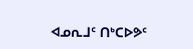ᐊᓄᕆᒧᑦ ᑎᒃᑕᐅᕗᑦ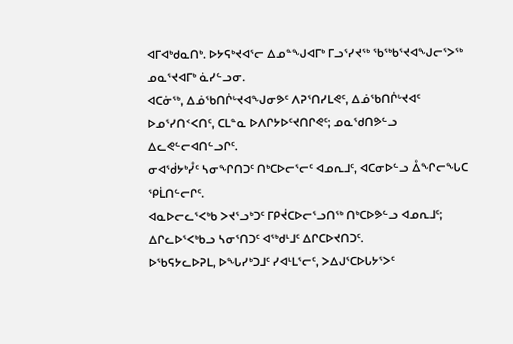ᐊᒥᐊᒃᑯᓇᑎᒃ. ᐅᔭᕋᒃᔪᐊᕐᓕ ᐃᓄᓐᖑᐊᒥᒃ ᒥᓗᕐᓯᔪᖅ ᖃᖅᑲᕐᔪᐊᖑᓕᕐᐳᖅ ᓄᓇᕐᔪᐊᒥᒃ ᓈᓯᓪᓗᓂ.
ᐊᑕᓃᖅ, ᐃᓅᖃᑎᒌᒡᔪᐊᖑᓂᕗᑦ ᐱᕈᕐᑎᓯᒪᕙᑦ, ᐃᓅᖃᑎᒌᒡᔪᐊᑦ ᐅᓄᕐᓯᑎᑉᐸᑎᑦ, ᑕᒪᓐᓇ ᐅᐱᒋᔭᐅᑦᔪᑎᒋᕙᑦ; ᓄᓇᖁᑎᕗᓪᓗ ᐃᓚᕙᓪᓕᐊᑎᓪᓗᒋᑦ.
ᓂᐊᖂᔭᒃᓮᑦ ᓴᓂᖏᑎᑐᑦ ᑎᒃᑕᐅᓕᕐᓕᑦ ᐊᓄᕆᒧᑦ, ᐊᑕᓂᐅᓪᓗ ᐂᖏᓕᖓᑕ ᕿᒫᑎᓪᓕᒋᑦ.
ᐊᓇᐅᓕᓚᕐᐸᒃᑲ ᐳᔪᕐᓗᒃᑐᑦ ᒥᑭᔫᑕᐅᓕᕐᓗᑎᖅ ᑎᒃᑕᐅᕗᓪᓗ ᐊᓄᕆᒧᑦ; ᐃᒋᓚᐅᕐᐸᒃᑲᓗ ᓴᓂᕐᑎᑐᑦ ᐊᖅᑯᒻᒧᑦ ᐃᒋᑕᐅᔪᑎᑐᑦ.
ᐅᖃᕋᔭᓚᐅᕈᒪ, ᐅᖓᓯᒃᑐᒧᑦ ᓯᐊᒻᒪᕐᓕᑦ, ᐳᐃᒍᕐᑕᐅᒐᔭᕐᐳᑦ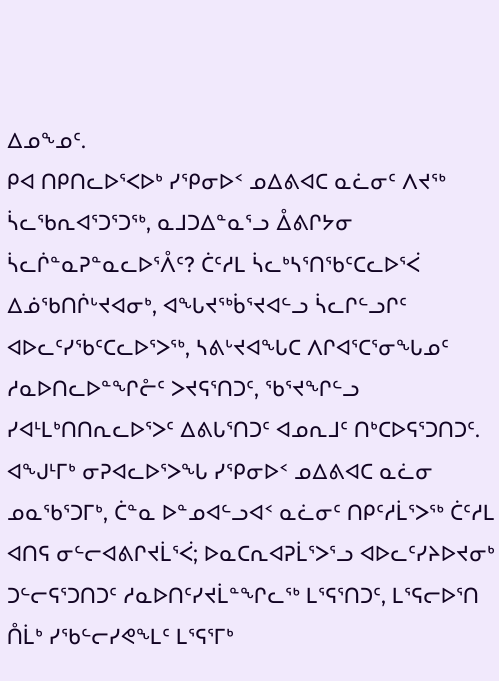ᐃᓄᖕᓄᑦ.
ᑭᐊ ᑎᑭᑎᓚᐅᕐᐸᐅᒃ ᓯᕿᓂᐅᑉ ᓄᐃᕕᐊᑕ ᓇᓛᓂᑦ ᐱᔪᖅ ᓵᓚᖃᕆᐊᕐᑐᕐᑐᖅ, ᓇᒧᑐᐃᓐᓇᕐᓗ ᐂᕕᒋᔭᓂ ᓵᓚᒌᓐᓇᕈᓐᓇᓚᐅᕐᐰᑦ? ᑖᑦᓱᒪ ᓵᓚᒃᓴᕐᑎᖃᑦᑕᓚᐅᕐᐹ ᐃᓅᖃᑎᒌᒡᔪᐊᓂᒃ, ᐊᖓᔪᖅᑳᕐᔪᐊᓪᓗ ᓵᓚᒋᓪᓗᒋᑦ ᐊᐅᓚᑦᓯᖃᑦᑕᓚᐅᕐᐳᖅ, ᓴᕕᒡᔪᐊᖓᑕ ᐱᒋᐊᕐᑕᕐᓂᖓᓄᑦ ᓱᓇᐅᑎᓚᐅᓐᖏᓔᑦ ᐳᔪᕋᕐᑎᑐᑦ, ᖃᕐᔪᖏᓪᓗ ᓯᐊᒻᒪᒃᑎᑎᕆᓚᐅᕐᐳᑦ ᐃᕕᒐᕐᑎᑐᑦ ᐊᓄᕆᒧᑦ ᑎᒃᑕᐅᕋᕐᑐᑎᑐᑦ.
ᐊᖑᒻᒥᒃ ᓂᕈᐊᓚᐅᕐᐳᖓ ᓯᕿᓂᐅᑉ ᓄᐃᕕᐊᑕ ᓇᓛᓂ ᓄᓇᖃᕐᑐᒥᒃ, ᑖᓐᓇ ᐅᓐᓄᐊᓪᓗᐊᑉ ᓇᓛᓂᑦ ᑎᑭᑦᓱᒫᕐᐳᖅ ᑖᑦᓱᒪ ᐊᑎᕋ ᓂᓪᓕᐊᕕᒋᔪᒫᕐᐹ; ᐅᓇᑕᕆᐊᕈᒫᕐᐳᕐᓗ ᐊᐅᓚᑦᓯᔨᐅᔪᓂᒃ ᑐᓪᓕᕋᕐᑐᑎᑐᑦ ᓱᓇᐅᑎᑦᓯᔪᒫᓐᖏᓚᖅ ᒪᕐᕋᕐᑎᑐᑦ, ᒪᕐᕋᓕᐅᕐᑎ ᑍᒫᒃ ᓯᖃᓪᓕᓯᕙᖕᒪᑦ ᒪᕐᕋᕐᒥᒃ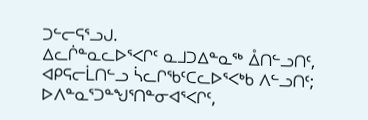ᑐᓪᓕᕋᕐᓗᒍ.
ᐃᓚᒌᓐᓇᓚᐅᕐᐸᒋᑦ ᓇᒧᑐᐃᓐᓇᖅ ᐂᑎᓪᓗᑎᑦ, ᐊᑭᕋᓕᒫᑎᓪᓗ ᓵᓚᒋᖃᑦᑕᓚᐅᕐᐸᒃᑲ ᐱᓪᓗᑎᑦ; ᐅᐱᓐᓇᕐᑐᓐᖑᕐᑎᓐᓂᐊᕐᐸᒋᑦ,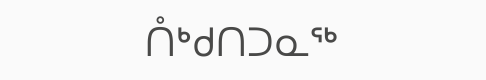ᑍᒃᑯᑎᑐᓇᖅ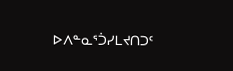ᐅᐱᓐᓇᕐᑑᓯᒪᔪᑎᑐᑦ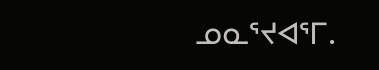ᓄᓇᕐᔪᐊᕐᒥ.